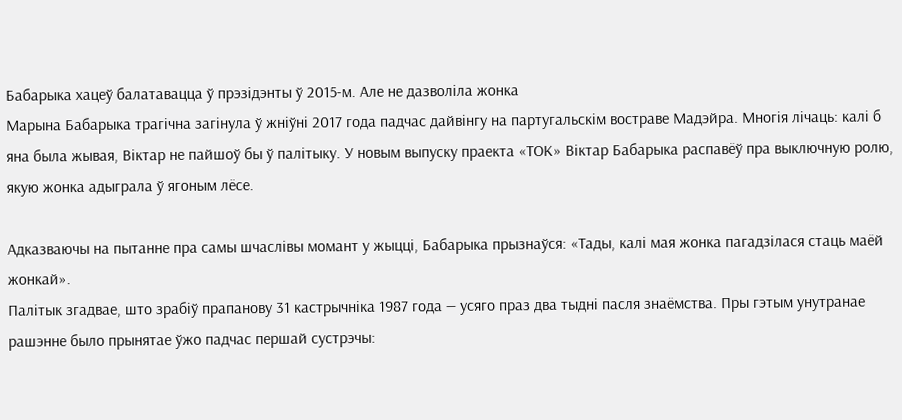Бабарыка хацеў балатавацца ў прэзідэнты ў 2015-м. Але не дазволіла жонка
Марына Бабарыка трагічна загінула ў жніўні 2017 года падчас дайвінгу на партугальскім востраве Мадэйра. Многія лічаць: калі б яна была жывая, Віктар не пайшоў бы ў палітыку. У новым выпуску праекта «ТОК» Віктар Бабарыка распавёў пра выключную ролю, якую жонка адыграла ў ягоным лёсе.

Адказваючы на пытанне пра самы шчаслівы момант у жыцці, Бабарыка прызнаўся: «Тады, калі мая жонка пагадзілася стаць маёй жонкай».
Палітык згадвае, што зрабіў прапанову 31 кастрычніка 1987 года — усяго праз два тыдні пасля знаёмства. Пры гэтым унутранае рашэнне было прынятае ўжо падчас першай сустрэчы: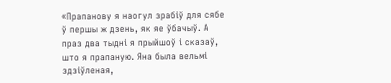«Прапанову я наогул зрабіў для сябе ў першы ж дзень, як яе ўбачыў. А праз два тыдні я прыйшоў і сказаў, што я прапаную. Яна была вельмі здзіўленая,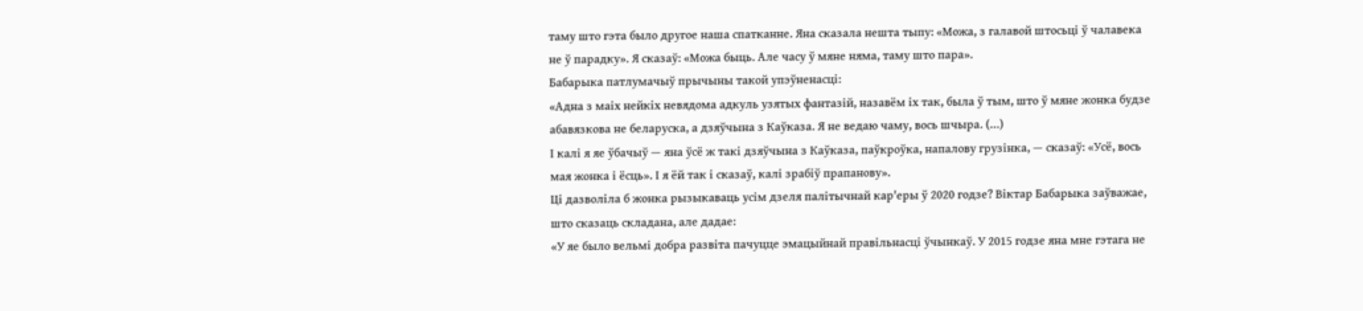таму што гэта было другое наша спатканне. Яна сказала нешта тыпу: «Можа, з галавой штосьці ў чалавека не ў парадку». Я сказаў: «Можа быць. Але часу ў мяне няма, таму што пара».
Бабарыка патлумачыў прычыны такой упэўненасці:
«Адна з маіх нейкіх невядома адкуль узятых фантазій, назавём іх так, была ў тым, што ў мяне жонка будзе абавязкова не беларуска, а дзяўчына з Каўказа. Я не ведаю чаму, вось шчыра. (…)
І калі я яе ўбачыў — яна ўсё ж такі дзяўчына з Каўказа, паўкроўка, напалову грузінка, — сказаў: «Усё, вось мая жонка і ёсць». І я ёй так і сказаў, калі зрабіў прапанову».
Ці дазволіла б жонка рызыкаваць усім дзеля палітычнай кар'еры ў 2020 годзе? Віктар Бабарыка заўважае, што сказаць складана, але дадае:
«У яе было вельмі добра развіта пачуцце эмацыйнай правільнасці ўчынкаў. У 2015 годзе яна мне гэтага не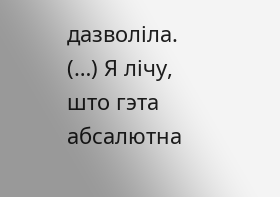дазволіла. (…) Я лічу, што гэта абсалютна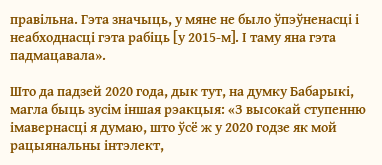правільна. Гэта значыць, у мяне не было ўпэўненасці і неабходнасці гэта рабіць [у 2015‑м]. І таму яна гэта падмацавала».

Што да падзей 2020 года, дык тут, на думку Бабарыкі, магла быць зусім іншая рэакцыя: «З высокай ступенню імавернасці я думаю, што ўсё ж у 2020 годзе як мой рацыянальны інтэлект,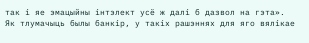так і яе эмацыйны інтэлект усё ж далі б дазвол на гэта».
Як тлумачыць былы банкір, у такіх рашэннях для яго вялікае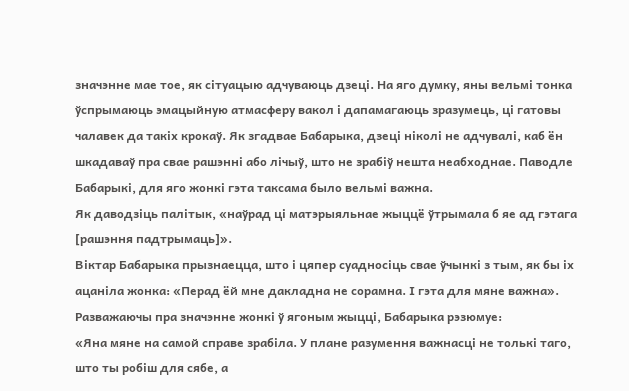значэнне мае тое, як сітуацыю адчуваюць дзеці. На яго думку, яны вельмі тонка ўспрымаюць эмацыйную атмасферу вакол і дапамагаюць зразумець, ці гатовы чалавек да такіх крокаў. Як згадвае Бабарыка, дзеці ніколі не адчувалі, каб ён шкадаваў пра свае рашэнні або лічыў, што не зрабіў нешта неабходнае. Паводле Бабарыкі, для яго жонкі гэта таксама было вельмі важна.
Як даводзіць палітык, «наўрад ці матэрыяльнае жыццё ўтрымала б яе ад гэтага [рашэння падтрымаць]».
Віктар Бабарыка прызнаецца, што і цяпер суадносіць свае ўчынкі з тым, як бы іх ацаніла жонка: «Перад ёй мне дакладна не сорамна. І гэта для мяне важна».
Разважаючы пра значэнне жонкі ў ягоным жыцці, Бабарыка рэзюмуе:
«Яна мяне на самой справе зрабіла. У плане разумення важнасці не толькі таго, што ты робіш для сябе, а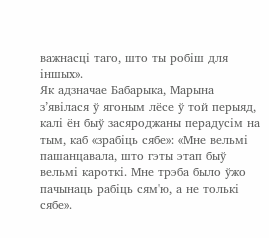важнасці таго, што ты робіш для іншых».
Як адзначае Бабарыка, Марына з’явілася ў ягоным лёсе ў той перыяд, калі ён быў засяроджаны перадусім на тым, каб «зрабіць сябе»: «Мне вельмі пашанцавала, што гэты этап быў вельмі кароткі. Мне трэба было ўжо пачынаць рабіць сям'ю, а не толькі сябе».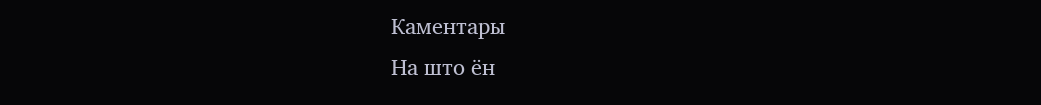Каментары
На што ён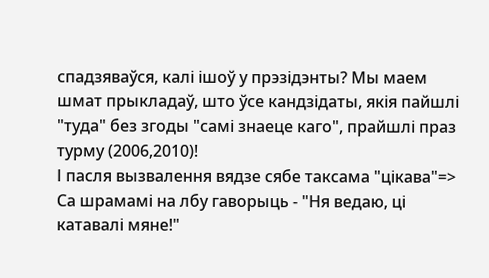спадзяваўся, калі ішоў у прэзідэнты? Мы маем шмат прыкладаў, што ўсе кандзідаты, якія пайшлі "туда" без згоды "самі знаеце каго", прайшлі праз турму (2006,2010)!
І пасля вызвалення вядзе сябе таксама "цікава"=> Са шрамамі на лбу гаворыць - "Ня ведаю, ці катавалі мяне!"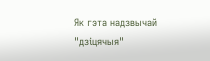Як гэта надзвычай "дзіцячыя"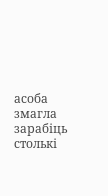асоба змагла зарабіць столькі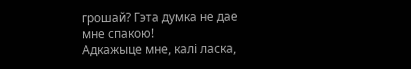грошай? Гэта думка не дае мне спакою!
Адкажыце мне, калі ласка,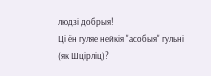людзі добрыя!
Ці ён гуляе нейкія "асобыя" гульні (як Шцірліц)?